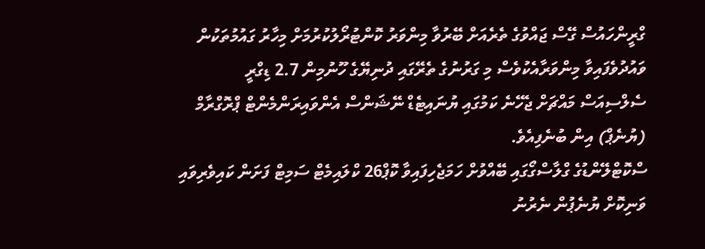ގްރީންހައުސް ގޭސް ޖައްވުގެ ތެރެއަށް ބޭރުވާ މިންވަރު ކޮންޓުރޯލުކުރުމަށް މިހާރު ގައުމުތަކުން ވައުދުވެފައިވާ މިންވަރާއެކުވެސް މި ގަރުނުގެ ތެރޭގައި ދުނިޔޭގެ ހޫނުމިން 2.7 ޑިގްރީ ސެލްސިއަސް މައްޗަށް ޖެހޭނެ ކަމުގައި ޔުނައިޓެޑް ނޭޝަންސް އެންވައިރަންމެންޓް ޕްރޮގްރާމް (ޔުނެޕް) އިން ބުނެފިއެވެ.
ސްކޮޓްލޭންޑުގެ ގްލާސްގޯގައި ބޭއްވުށް ހަމަޖެހިފައިވާ ކޮޕް26 ކްލައިމެޓް ސަމިޓް ފަށަން ކައިވެރިވައި ވަނިކޮށް ޔުނެޕުން ނެރުނު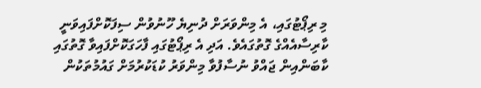މި ރިޕޯޓުގައި، އެ މިންވަރަށް ދުނިޔެ ހޫނުވުން ސިފަކޮށްފައިވަނީ ކާރިސާއެއްގެ ގޮތުގައެވެ. އަދި އެ ރިޕޯޓުގައި ފާހަގަކޮށްފައިވާ ގޮތުގައި ކާބަންއިން ޖައްވު ނުސާފުވާ މިންވަރު ކުޑަކުރުމަށް ގައުމުތަކުން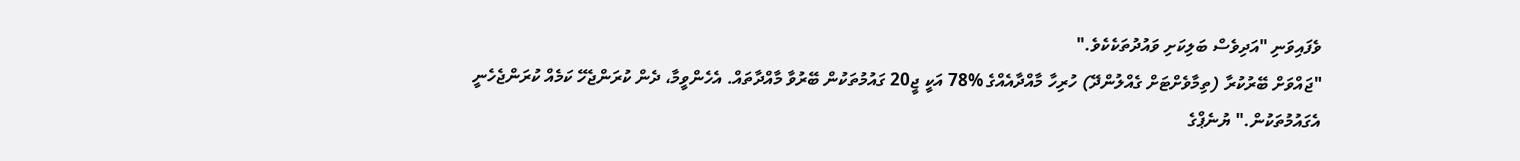ވެފައިވަނި "އަދިވެސް ބަލިކަށި ވައުދުތަކެކެވެ."
"ޖައްވަށް ބޭރުކުރާ (ތިމާވެށްޓަށް ގެއްލުންދޭ) ހުރިހާ މާއްދާއެއްގެ %78 އަކީ ޖީ20 ގައުމުތަކުން ބޭރުވާ މާއްދާތައް. އެހެންވީމާ، ދެން ކުރަންޖެހޭ ކަމެއް ކުރަންޖެހެނީ އެގައުމުތަކުން." ޔުނެޕްގެ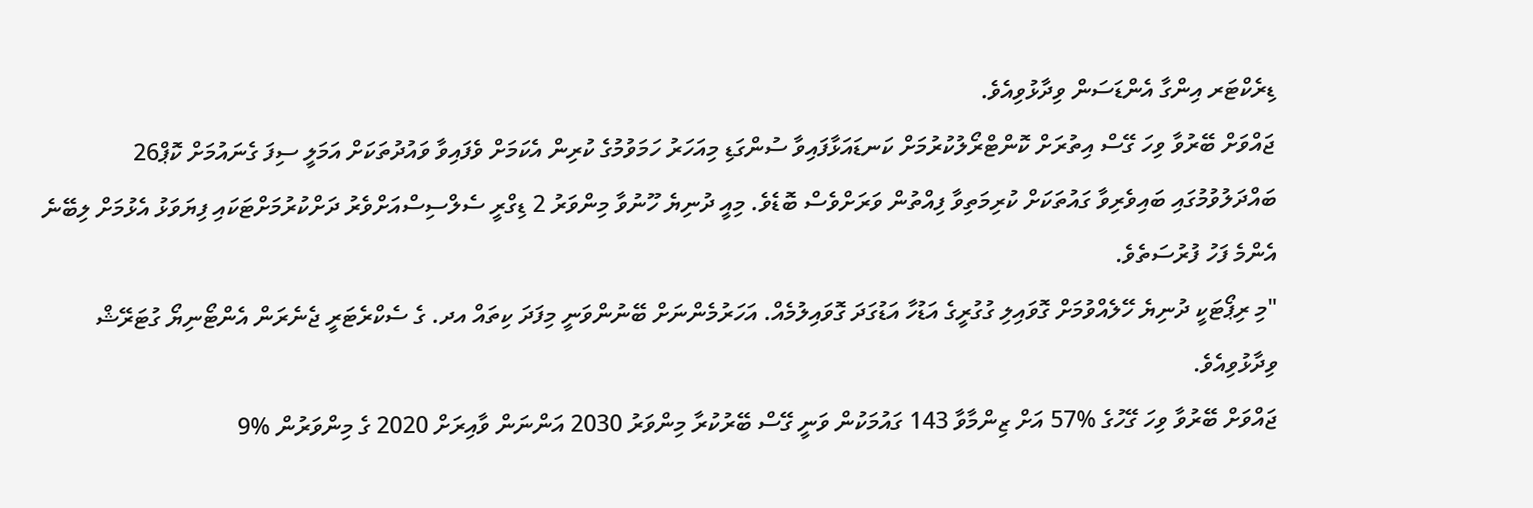ޑިރެކްޓަރ އިންގާ އެންޑަސަން ވިދާޅުވިއެވެ.
ޖައްވަށް ބޭރުވާ ވިހަ ގޭސް އިތުރަށް ކޮންޓްރޯލުކުރުމަށް ކަނޑައަޅާފައިވާ ސުންގަޑި މިއަހަރު ހަމަވުމުގެ ކުރިން އެކަމަށް ވެފައިވާ ވައުދުތަކަށް އަމަލީ ސިފަ ގެނައުމަށް ކޮޕް26 ބައްދަލުވުމުގައި ބައިވެރިވާ ގައުތަކަށް ކުރިމަތިވާ ފިއްތުން ވަރަށްވެސް ބޮޑެވެ. މިއީ ދުނިޔެ ހޫނުވާ މިންވަރު 2 ޑިގްރީ ސެލްސިސްއަށްވެރު ދަށްކުރުމަށްޓަކައި ފިޔަވަޅު އެޅުމަށް ލިބޭނެ އެންމެ ފަހު ފުރުސަތެވެ.
"މި ރިޕޯޓަކީ ދުނިޔެ ހޭލެއްވުމަށް ގޮވައިލި ގުގުރީގެ އަޑުހާ އަޑުގަދަ ގޮވައިލުމެއް. އަހަރުމެންނަށް ބޭނުންވަނީ މިފަދަ ކިތައް އދ. ގެ ސެކްރެޓަރީ ޖެނެރަން އެންޓޯނިޔޯ ގުޓަރޭޝް ވިދާޅުވިއެވެ.
ޖައްވަށް ބޭރުވާ ވިހަ ގޭހުގެ %57 އަށް ޒިންމާވާ 143 ގައުމަކުން ވަނީ ގޭސް ބޭރުކުރާ މިންވަރު 2030 އަންނަން ވާއިރަށް 2020 ގެ މިންވަރުން %9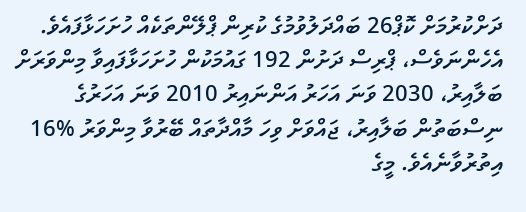ދަށްކުރުމަށް ކޮޕް26 ބައްދަލުވުމުގެ ކުރިން ޕްލޭންތަކެއް ހުށަހަޅާފައެވެ.
އެހެންނަވެސް، ޕްރިސް ދަށުން 192 ގައުމަކުން ހުށަހަޅާފައިވާ މިންވަރަށް ބަލާއިރު، 2030 ވަނަ އަހަރު އަންނައިރު 2010 ވަނަ އަހަރުގެ ނިސްބަތުން ބަލާއިރު، ޖައްވަށް ވިހަ މާއްދާތައް ބޭރުވާ މިންވަރު %16 އިތުރުވާނެއެވެ. މީގެ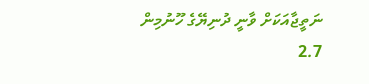ނަތީޖާއަކަށް ވާނީ ދުނިޔޭގެ ހޫނުމިން 2.7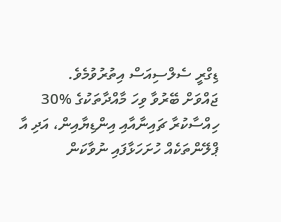ޑިގްރީ ސެލްސިއަސް އިތުރުވުމެވެ.
ޖައްވަށް ބޭރުވާ ވިހަ މާއްދާތަކުގެ %30 ހިއްސާކުރާ ޗައިނާއާއި އިންޑިޔާއިން، އަދި އާ ޕްލޭންތަކެއް ހުށަހަޅާފައި ނުވާކަން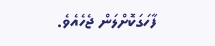ފާހަގަކޮށްލަން ޖެހެއެވެ.